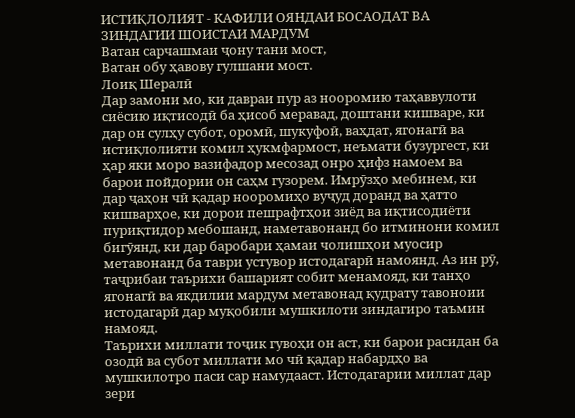ИСТИҚЛОЛИЯТ - КАФИЛИ ОЯНДАИ БОСАОДАТ ВА ЗИНДАГИИ ШОИСТАИ МАРДУМ
Ватан сарчашмаи ҷону тани мост,
Ватан обу ҳавову гулшани мост.
Лоиқ Шералӣ
Дар замони мо, ки давраи пур аз нооромию таҳаввулоти сиёсию иқтисодӣ ба ҳисоб меравад, доштани кишваре, ки дар он сулҳу субот, оромӣ, шукуфоӣ, ваҳдат, ягонагӣ ва истиқлолияти комил ҳукмфармост, неъмати бузургест, ки ҳар яки моро вазифадор месозад онро ҳифз намоем ва барои пойдории он саҳм гузорем. Имрӯзҳо мебинем, ки дар ҷаҳон чӣ қадар нооромиҳо вуҷуд доранд ва ҳатто кишварҳое, ки дорои пешрафтҳои зиёд ва иқтисодиёти пуриқтидор мебошанд, наметавонанд бо итминони комил бигӯянд, ки дар баробари ҳамаи чолишҳои муосир метавонанд ба таври устувор истодагарӣ намоянд. Аз ин рӯ, таҷрибаи таърихи башарият собит менамояд, ки танҳо ягонагӣ ва якдилии мардум метавонад қудрату тавоноии истодагарӣ дар муқобили мушкилоти зиндагиро таъмин намояд.
Таърихи миллати тоҷик гувоҳи он аст, ки барои расидан ба озодӣ ва субот миллати мо чӣ қадар набардҳо ва мушкилотро паси сар намудааст. Истодагарии миллат дар зери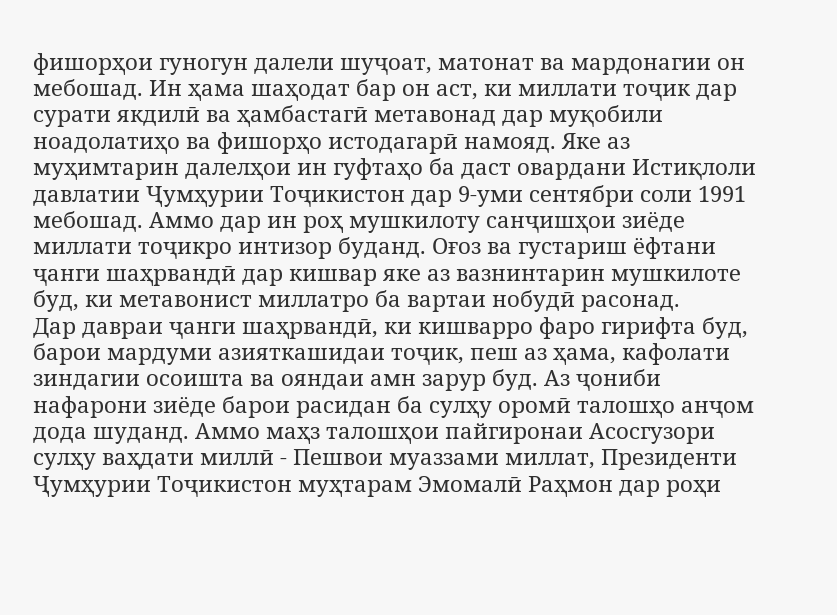фишорҳои гуногун далели шуҷоат, матонат ва мардонагии он мебошад. Ин ҳама шаҳодат бар он аст, ки миллати тоҷик дар сурати якдилӣ ва ҳамбастагӣ метавонад дар муқобили ноадолатиҳо ва фишорҳо истодагарӣ намояд. Яке аз муҳимтарин далелҳои ин гуфтаҳо ба даст овардани Истиқлоли давлатии Ҷумҳурии Тоҷикистон дар 9-уми сентябри соли 1991 мебошад. Аммо дар ин роҳ мушкилоту санҷишҳои зиёде миллати тоҷикро интизор буданд. Оғоз ва густариш ёфтани ҷанги шаҳрвандӣ дар кишвар яке аз вазнинтарин мушкилоте буд, ки метавонист миллатро ба вартаи нобудӣ расонад.
Дар давраи ҷанги шаҳрвандӣ, ки кишварро фаро гирифта буд, барои мардуми азияткашидаи тоҷик, пеш аз ҳама, кафолати зиндагии осоишта ва ояндаи амн зарур буд. Аз ҷониби нафарони зиёде барои расидан ба сулҳу оромӣ талошҳо анҷом дода шуданд. Аммо маҳз талошҳои пайгиронаи Асосгузори сулҳу ваҳдати миллӣ - Пешвои муаззами миллат, Президенти Ҷумҳурии Тоҷикистон муҳтарам Эмомалӣ Раҳмон дар роҳи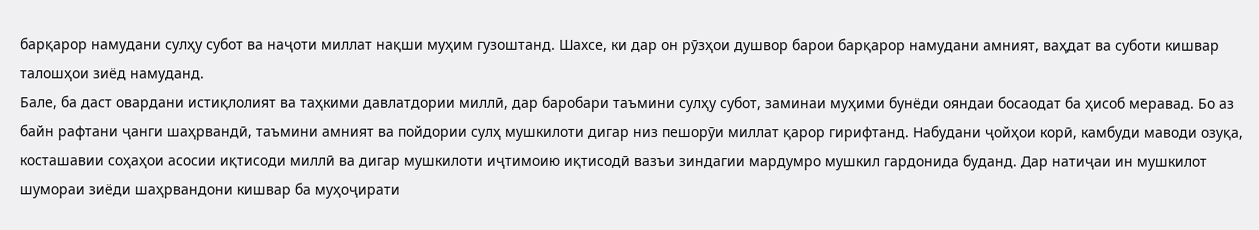барқарор намудани сулҳу субот ва наҷоти миллат нақши муҳим гузоштанд. Шахсе, ки дар он рӯзҳои душвор барои барқарор намудани амният, ваҳдат ва суботи кишвар талошҳои зиёд намуданд.
Бале, ба даст овардани истиқлолият ва таҳкими давлатдории миллӣ, дар баробари таъмини сулҳу субот, заминаи муҳими бунёди ояндаи босаодат ба ҳисоб меравад. Бо аз байн рафтани ҷанги шаҳрвандӣ, таъмини амният ва пойдории сулҳ мушкилоти дигар низ пешорӯи миллат қарор гирифтанд. Набудани ҷойҳои корӣ, камбуди маводи озуқа, косташавии соҳаҳои асосии иқтисоди миллӣ ва дигар мушкилоти иҷтимоию иқтисодӣ вазъи зиндагии мардумро мушкил гардонида буданд. Дар натиҷаи ин мушкилот шумораи зиёди шаҳрвандони кишвар ба муҳоҷирати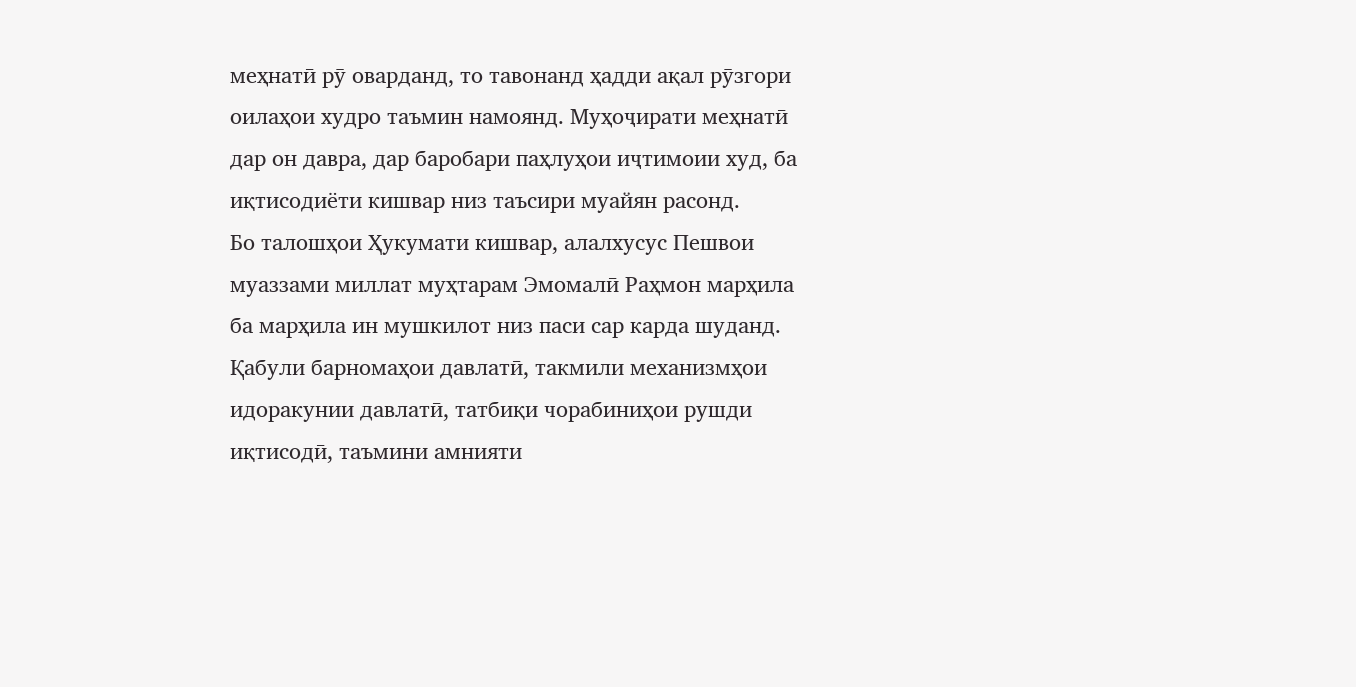меҳнатӣ рӯ оварданд, то тавонанд ҳадди ақал рӯзгори оилаҳои худро таъмин намоянд. Муҳоҷирати меҳнатӣ дар он давра, дар баробари паҳлуҳои иҷтимоии худ, ба иқтисодиёти кишвар низ таъсири муайян расонд.
Бо талошҳои Ҳукумати кишвар, алалхусус Пешвои муаззами миллат муҳтарам Эмомалӣ Раҳмон марҳила ба марҳила ин мушкилот низ паси сар карда шуданд. Қабули барномаҳои давлатӣ, такмили механизмҳои идоракунии давлатӣ, татбиқи чорабиниҳои рушди иқтисодӣ, таъмини амнияти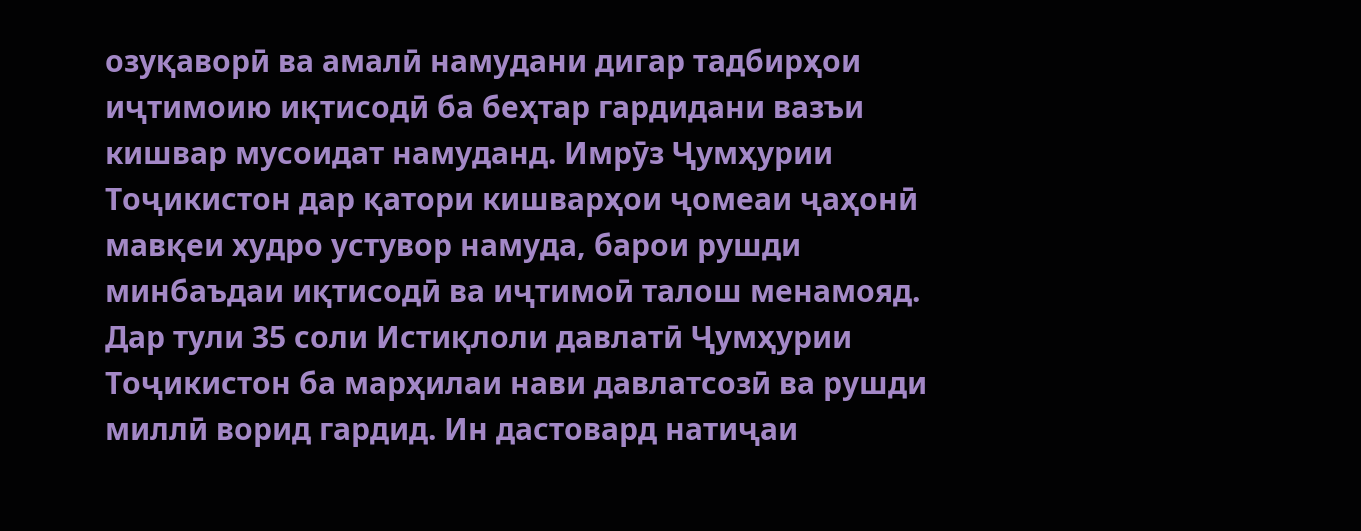озуқаворӣ ва амалӣ намудани дигар тадбирҳои иҷтимоию иқтисодӣ ба беҳтар гардидани вазъи кишвар мусоидат намуданд. Имрӯз Ҷумҳурии Тоҷикистон дар қатори кишварҳои ҷомеаи ҷаҳонӣ мавқеи худро устувор намуда, барои рушди минбаъдаи иқтисодӣ ва иҷтимоӣ талош менамояд.
Дар тули 35 соли Истиқлоли давлатӣ Ҷумҳурии Тоҷикистон ба марҳилаи нави давлатсозӣ ва рушди миллӣ ворид гардид. Ин дастовард натиҷаи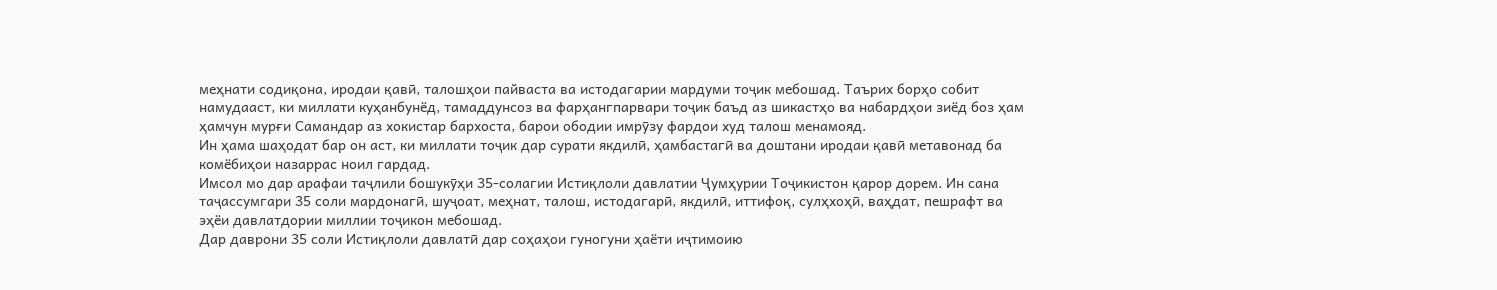меҳнати содиқона, иродаи қавӣ, талошҳои пайваста ва истодагарии мардуми тоҷик мебошад. Таърих борҳо собит намудааст, ки миллати куҳанбунёд, тамаддунсоз ва фарҳангпарвари тоҷик баъд аз шикастҳо ва набардҳои зиёд боз ҳам ҳамчун мурғи Самандар аз хокистар бархоста, барои ободии имрӯзу фардои худ талош менамояд.
Ин ҳама шаҳодат бар он аст, ки миллати тоҷик дар сурати якдилӣ, ҳамбастагӣ ва доштани иродаи қавӣ метавонад ба комёбиҳои назаррас ноил гардад.
Имсол мо дар арафаи таҷлили бошукӯҳи 35-солагии Истиқлоли давлатии Ҷумҳурии Тоҷикистон қарор дорем. Ин сана таҷассумгари 35 соли мардонагӣ, шуҷоат, меҳнат, талош, истодагарӣ, якдилӣ, иттифоқ, сулҳхоҳӣ, ваҳдат, пешрафт ва эҳёи давлатдории миллии тоҷикон мебошад.
Дар даврони 35 соли Истиқлоли давлатӣ дар соҳаҳои гуногуни ҳаёти иҷтимоию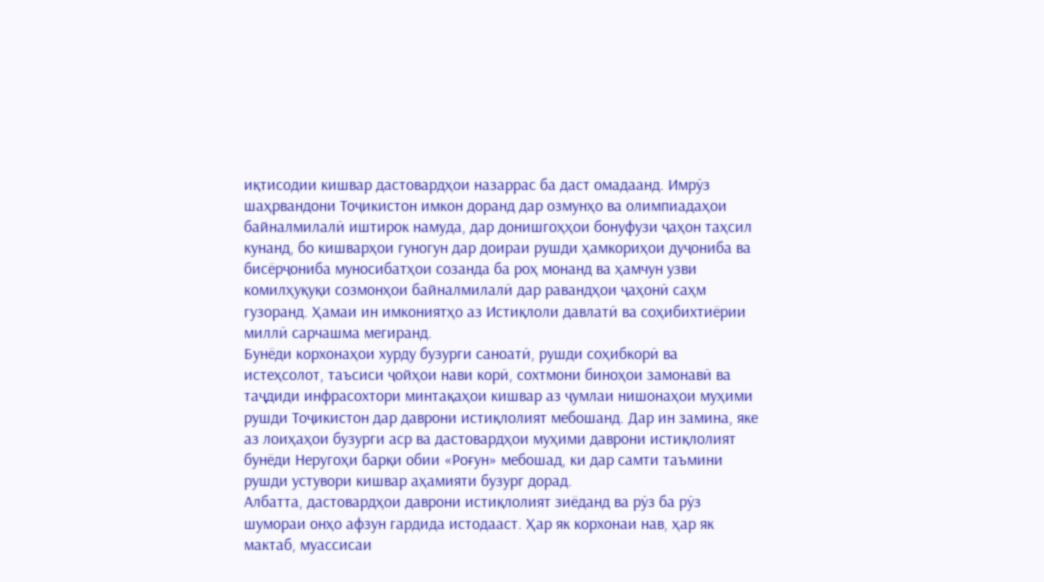иқтисодии кишвар дастовардҳои назаррас ба даст омадаанд. Имрӯз шаҳрвандони Тоҷикистон имкон доранд дар озмунҳо ва олимпиадаҳои байналмилалӣ иштирок намуда, дар донишгоҳҳои бонуфузи ҷаҳон таҳсил кунанд, бо кишварҳои гуногун дар доираи рушди ҳамкориҳои дуҷониба ва бисёрҷониба муносибатҳои созанда ба роҳ монанд ва ҳамчун узви комилҳуқуқи созмонҳои байналмилалӣ дар равандҳои ҷаҳонӣ саҳм гузоранд. Ҳамаи ин имкониятҳо аз Истиқлоли давлатӣ ва соҳибихтиёрии миллӣ сарчашма мегиранд.
Бунёди корхонаҳои хурду бузурги саноатӣ, рушди соҳибкорӣ ва истеҳсолот, таъсиси ҷойҳои нави корӣ, сохтмони биноҳои замонавӣ ва таҷдиди инфрасохтори минтақаҳои кишвар аз ҷумлаи нишонаҳои муҳими рушди Тоҷикистон дар даврони истиқлолият мебошанд. Дар ин замина, яке аз лоиҳаҳои бузурги аср ва дастовардҳои муҳими даврони истиқлолият бунёди Неругоҳи барқи обии «Роғун» мебошад, ки дар самти таъмини рушди устувори кишвар аҳамияти бузург дорад.
Албатта, дастовардҳои даврони истиқлолият зиёданд ва рӯз ба рӯз шумораи онҳо афзун гардида истодааст. Ҳар як корхонаи нав, ҳар як мактаб, муассисаи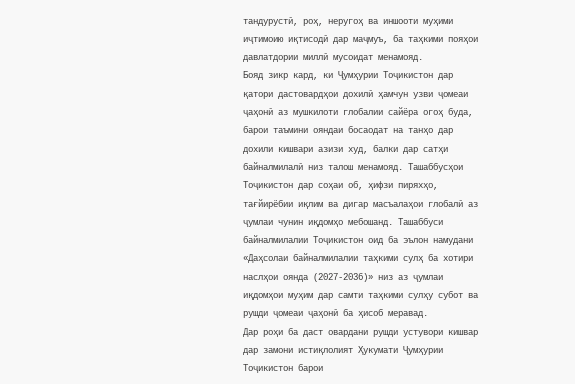тандурустӣ, роҳ, неругоҳ ва иншооти муҳими иҷтимоию иқтисодӣ дар маҷмуъ, ба таҳкими пояҳои давлатдории миллӣ мусоидат менамояд.
Бояд зикр кард, ки Ҷумҳурии Тоҷикистон дар қатори дастовардҳои дохилӣ ҳамчун узви ҷомеаи ҷаҳонӣ аз мушкилоти глобалии сайёра огоҳ буда, барои таъмини ояндаи босаодат на танҳо дар дохили кишвари азизи худ, балки дар сатҳи байналмилалӣ низ талош менамояд. Ташаббусҳои Тоҷикистон дар соҳаи об, ҳифзи пиряхҳо, тағйирёбии иқлим ва дигар масъалаҳои глобалӣ аз ҷумлаи чунин иқдомҳо мебошанд. Ташаббуси байналмилалии Тоҷикистон оид ба эълон намудани «Даҳсолаи байналмилалии таҳкими сулҳ ба хотири наслҳои оянда (2027-2036)» низ аз ҷумлаи иқдомҳои муҳим дар самти таҳкими сулҳу субот ва рушди ҷомеаи ҷаҳонӣ ба ҳисоб меравад.
Дар роҳи ба даст овардани рушди устувори кишвар дар замони истиқлолият Ҳукумати Ҷумҳурии Тоҷикистон барои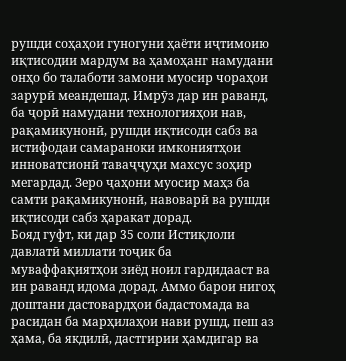рушди соҳаҳои гуногуни ҳаёти иҷтимоию иқтисодии мардум ва ҳамоҳанг намудани онҳо бо талаботи замони муосир чораҳои зарурӣ меандешад. Имрӯз дар ин раванд, ба ҷорӣ намудани технологияҳои нав, рақамикунонӣ, рушди иқтисоди сабз ва истифодаи самараноки имкониятҳои инноватсионӣ таваҷҷуҳи махсус зоҳир мегардад. Зеро ҷаҳони муосир маҳз ба самти рақамикунонӣ, навоварӣ ва рушди иқтисоди сабз ҳаракат дорад.
Бояд гуфт, ки дар 35 соли Истиқлоли давлатӣ миллати тоҷик ба муваффақиятҳои зиёд ноил гардидааст ва ин раванд идома дорад. Аммо барои нигоҳ доштани дастовардҳои бадастомада ва расидан ба марҳилаҳои нави рушд, пеш аз ҳама, ба якдилӣ, дастгирии ҳамдигар ва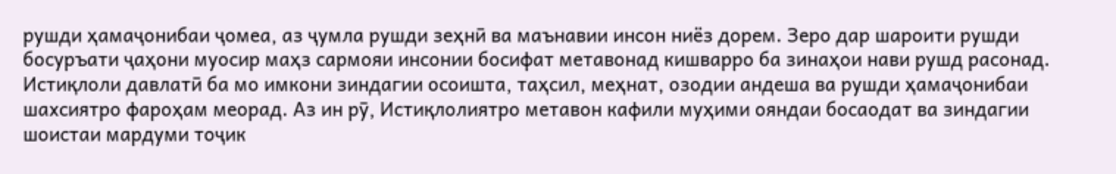рушди ҳамаҷонибаи ҷомеа, аз ҷумла рушди зеҳнӣ ва маънавии инсон ниёз дорем. Зеро дар шароити рушди босуръати ҷаҳони муосир маҳз сармояи инсонии босифат метавонад кишварро ба зинаҳои нави рушд расонад.
Истиқлоли давлатӣ ба мо имкони зиндагии осоишта, таҳсил, меҳнат, озодии андеша ва рушди ҳамаҷонибаи шахсиятро фароҳам меорад. Аз ин рӯ, Истиқлолиятро метавон кафили муҳими ояндаи босаодат ва зиндагии шоистаи мардуми тоҷик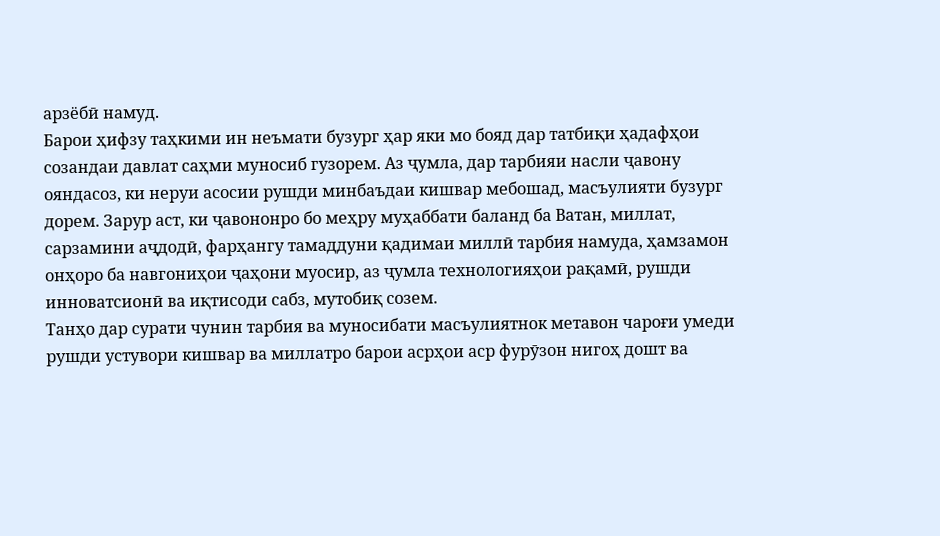арзёбӣ намуд.
Барои ҳифзу таҳкими ин неъмати бузург ҳар яки мо бояд дар татбиқи ҳадафҳои созандаи давлат саҳми муносиб гузорем. Аз ҷумла, дар тарбияи насли ҷавону ояндасоз, ки неруи асосии рушди минбаъдаи кишвар мебошад, масъулияти бузург дорем. Зарур аст, ки ҷавононро бо меҳру муҳаббати баланд ба Ватан, миллат, сарзамини аҷдодӣ, фарҳангу тамаддуни қадимаи миллӣ тарбия намуда, ҳамзамон онҳоро ба навгониҳои ҷаҳони муосир, аз ҷумла технологияҳои рақамӣ, рушди инноватсионӣ ва иқтисоди сабз, мутобиқ созем.
Танҳо дар сурати чунин тарбия ва муносибати масъулиятнок метавон чароғи умеди рушди устувори кишвар ва миллатро барои асрҳои аср фурӯзон нигоҳ дошт ва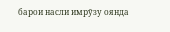барои насли имрӯзу оянда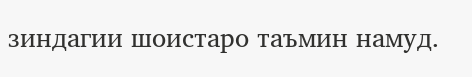зиндагии шоистаро таъмин намуд.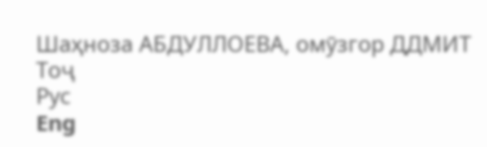Шаҳноза АБДУЛЛОЕВА, омӯзгор ДДМИТ
Тоҷ
Рус
Eng